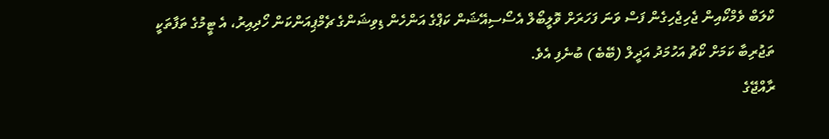ކްލަބް ވެމްކޯއިން ޖެހިޖެހިގެން ފަސް ވަނަ ފަހަރަށް ވޮލީބޯލް އެސޯސިއޭޝަން ކަޕްގެ އަންހެން ޑިވިޝަންގެ ޗެމްޕިއަންކަން ހޯދިއިރު، އެ ޓީމުގެ ތަފާތަކީ ތަޖުރިބާ ކަމަށް ކޯޗު އަހުމަދު އަދީލް (ބޭބެ) ބުނެފި އެވެ.
ރާއްޖޭގެ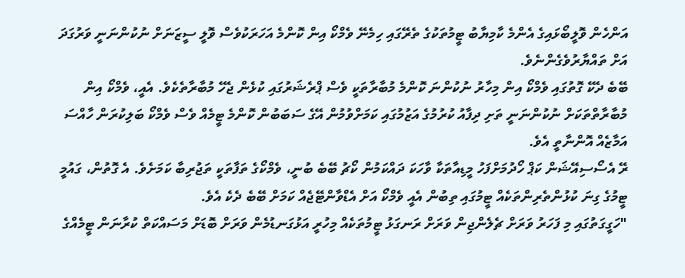އަންހެން ވޮލީބޯޅައިގެ އެންމެ ކާމިޔާބު ޓީމުތަކުގެ ތެރޭގައި ހިމެނޭ ވެމްކޯ އިން ކޮންމެ އަހަރަކުވެސް ވޮލީ ސީޒަނަށް ނުކުންނަނީ ވަރުގަދަ އަށް ތައްޔާރުވެގެންނެވެ.
ބޭބެ ދެކޭ ގޮތުގައި ވެމްކޯ އިން މިހާރު ނުކުންނަ ކޮންމެ މުބާރާތަކީ ވެސް ޕްރެޝަރުގައި ކުޅެން ޖެހޭ މުބާރާތެކެވެ. އެއީ، ވެމްކޯ އިން މުބާރާތްތަކަށް ނުކުންނަނީ ތަށި ދިފާއު ކުރުމުގެ އަޒުމުގައި ކަމަށްވުމުން އޭގެ ސަބަބުން ކޮންމެ ޓީމެއް ވެސް ވެމްކޯ ބަލިކުރަން ހާއްސަ އަމާޒެއް އޮންނާތީ އެވެ.
ރޭ އެސޯސިއޭޝަން ކަޕް ހޯދުމަށްފަހު މީޑިއާތަކާ ވާހަކަ ދައްކަމުން ކޯޗު ބޭބެ ބުނީ، ވެމްކޯގެ ތަފާތަކީ ތަޖުރިބާ ކަމަށެވެ. އެ ގޮތުން، ގައުމީ ޓީމުގެ ގިނަ ކުޅުންތެރިންތަކެއް ޓީމުގައި ތިބުން އެއީ ވެމްކޯ އަށް އެޑްވާންޓޭޖެއް ކަމަށް ބޭބެ ދެކެ އެވެ.
"ހަގީގަތުގައި މި ފަހަރު ވަރަށް ޗެލެންޖިން ވަރަށް ރަނގަޅު ޓީމުތަކެއް މިހުރީ އަޅުގަނޑުމެން ވަރަށް ބޮޑަށް މަސައްކަތް ކުރާނަން ޓީމެއްގެ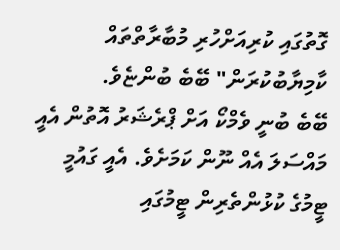ގޮތުގައި ކުރިއަށްހުރި މުބާރާތްތައް ކާމިޔާބުކުރަން" ބޭބެ ބުންޏެވެ.
ބޭބެ ބުނީ ވެމްކޯ އަށް ޕްރެޝަރު އޮތުން އެއީ މައްސަލަ އެއް ނޫން ކަމަށެވެ. އެއީ ގައުމީ ޓީމުގެ ކުޅުންތެރިން ޓީމުގައި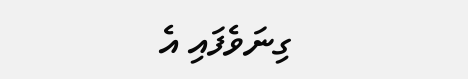ގިނަވެފައި އެ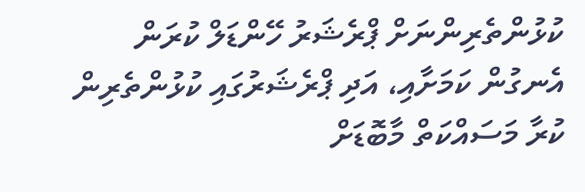ކުޅުންތެރިންނަށް ޕްރެޝަރު ހޭންޑަލް ކުރަން އެނގުން ކަމަށާއި، އަދި ޕްރެޝަރުގައި ކުޅުންތެރިން ކުރާ މަސައްކަތް މާބޮޑަށް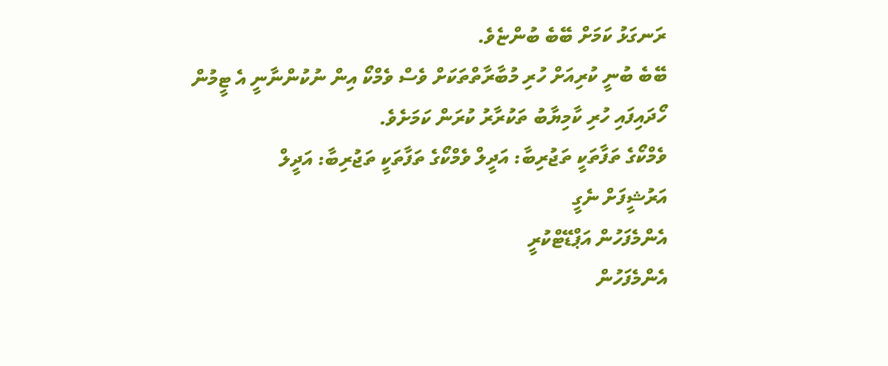ރަނގަޅު ކަމަށް ބޭބެ ބުންޏެވެ.
ބޭބެ ބުނީ ކުރިއަށް ހުރި މުބާރާތްތަކަށް ވެސް ވެމްކޯ އިން ނުކުންނާނީ އެ ޓީމުން ހޯދައިފައި ހުރި ކާމިޔާބު ތަކުރާރު ކުރަން ކަމަށެވެ.
ވެމްކޯގެ ތަފާތަކީ ތަޖުރިބާ: އަދީލް ވެމްކޯގެ ތަފާތަކީ ތަޖުރިބާ: އަދީލް
އަރުޝީފަށް ނެގީ
އެންމެފަހުން އަޕްޑޭޓްކުރީ
އެންމެފަހުން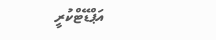އަޕްޑޭޓްކުރީ